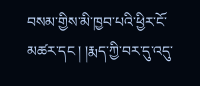བསམ་གྱིས་མི་ཁྱབ་པའི་ཕྱིར་ངོ་མཚར་དང ། །རྨད་ཀྱི་བར་དུ་འདུ་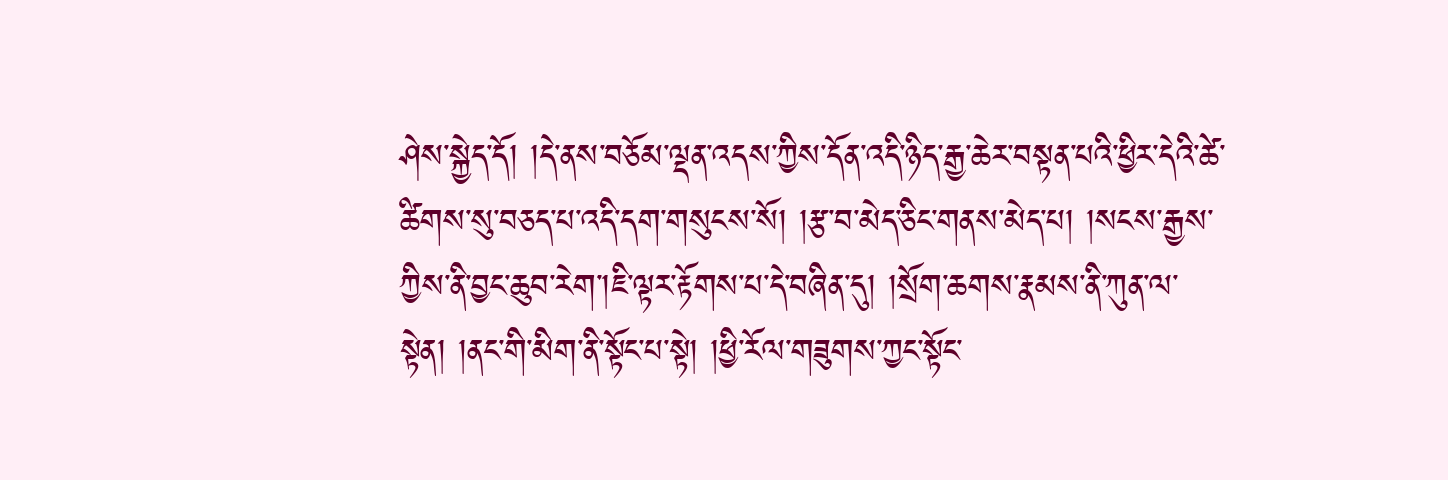ཤེས་སྐྱེད་དོ། །དེ་ནས་བཅོམ་ལྡན་འདས་ཀྱིས་དོན་འདི་ཉིད་རྒྱ་ཆེར་བསྟན་པའི་ཕྱིར་དེའི་ཚེ་ཚིགས་སུ་བཅད་པ་འདི་དག་གསུངས་སོ། །རྩ་བ་མེད་ཅིང་གནས་མེད་པ། །སངས་རྒྱས་ཀྱིས་ནི་བྱང་ཆུབ་རེག་།ཇི་ལྟར་རྟོགས་པ་དེ་བཞིན་དུ། །སྲོག་ཆགས་རྣམས་ནི་ཀུན་ལ་སྟེན། །ནང་གི་མིག་ནི་སྟོང་པ་སྟེ། །ཕྱི་རོལ་གཟུགས་ཀྱང་སྟོང་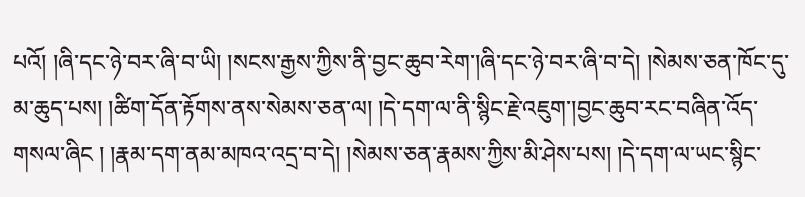པའོ། །ཞི་དང་ཉེ་བར་ཞི་བ་ཡི། །སངས་རྒྱས་ཀྱིས་ནི་བྱང་ཆུབ་རེག་།ཞི་དང་ཉེ་བར་ཞི་བ་དེ། །སེམས་ཅན་ཁོང་དུ་མ་ཆུད་པས། །ཚིག་དོན་རྟོགས་ནས་སེམས་ཅན་ལ། །དེ་དག་ལ་ནི་སྙིང་རྗེ་འཇུག་།བྱང་ཆུབ་རང་བཞིན་འོད་གསལ་ཞིང ། །རྣམ་དག་ནམ་མཁའ་འདྲ་བ་དེ། །སེམས་ཅན་རྣམས་ཀྱིས་མི་ཤེས་པས། །དེ་དག་ལ་ཡང་སྙིང་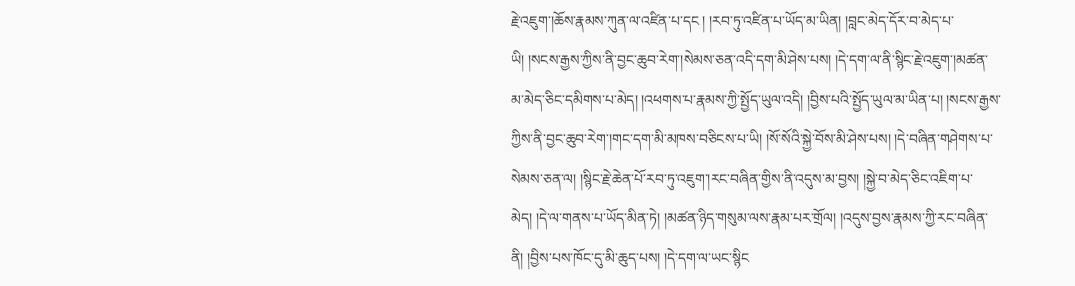རྗེ་འཇུག་།ཆོས་རྣམས་ཀུན་ལ་འཛིན་པ་དང ། །རབ་ཏུ་འཛིན་པ་ཡོད་མ་ཡིན། །བླང་མེད་དོར་བ་མེད་པ་ཡི། །སངས་རྒྱས་ཀྱིས་ནི་བྱང་ཆུབ་རེག་།སེམས་ཅན་འདི་དག་མི་ཤེས་པས། །དེ་དག་ལ་ནི་སྙིང་རྗེ་འཇུག་།མཚན་མ་མེད་ཅིང་དམིགས་པ་མེད། །འཕགས་པ་རྣམས་ཀྱི་སྤྱོད་ཡུལ་འདི། །བྱིས་པའི་སྤྱོད་ཡུལ་མ་ཡིན་པ། །སངས་རྒྱས་ཀྱིས་ནི་བྱང་ཆུབ་རེག་།གང་དག་མི་མཁས་བཅིངས་པ་ཡི། །སོ་སོའི་སྐྱེ་བོས་མི་ཤེས་པས། །དེ་བཞིན་གཤེགས་པ་སེམས་ཅན་ལ། །སྙིང་རྗེ་ཆེན་པོ་རབ་ཏུ་འཇུག་།རང་བཞིན་གྱིས་ནི་འདུས་མ་བྱས། །སྐྱེ་བ་མེད་ཅིང་འཇིག་པ་མེད། །དེ་ལ་གནས་པ་ཡོད་མིན་ཏེ། །མཚན་ཉིད་གསུམ་ལས་རྣམ་པར་གྲོལ། །འདུས་བྱས་རྣམས་ཀྱི་རང་བཞིན་ནི། །བྱིས་པས་ཁོང་དུ་མི་ཆུད་པས། །དེ་དག་ལ་ཡང་སྙིང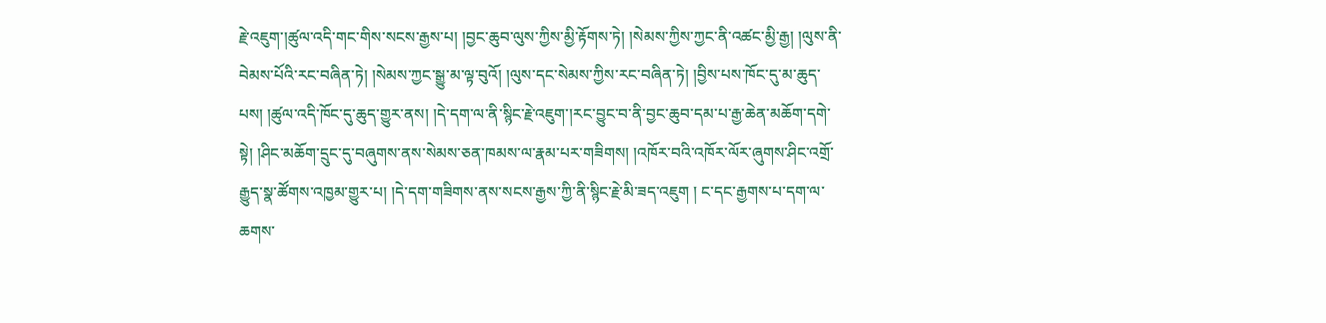རྗེ་འཇུག་།ཚུལ་འདི་གང་གིས་སངས་རྒྱས་པ། །བྱང་ཆུབ་ལུས་ཀྱིས་མྱི་རྟོགས་ཏེ། །སེམས་ཀྱིས་ཀྱང་ནི་འཚང་མྱི་རྒྱ། །ལུས་ནི་བེམས་པོའི་རང་བཞིན་ཏེ། །སེམས་ཀྱང་སྒྱུ་མ་ལྟ་བུའོ། །ལུས་དང་སེམས་ཀྱིས་རང་བཞིན་ཏེ། །བྱིས་པས་ཁོང་དུ་མ་ཆུད་པས། །ཚུལ་འདི་ཁོང་དུ་ཆུད་གྱུར་ནས། །དེ་དག་ལ་ནི་སྙིང་རྗེ་འཇུག་།རང་བྱུང་བ་ནི་བྱང་ཆུབ་དམ་པ་རྒྱ་ཆེན་མཆོག་དགེ་སྟེ། །ཤིང་མཆོག་དྲུང་དུ་བཞུགས་ནས་སེམས་ཅན་ཁམས་ལ་རྣམ་པར་གཟིགས། །འཁོར་བའི་འཁོར་ལོར་ཞུགས་ཤིང་འགྲོ་རྒྱུད་སྣ་ཚོགས་འཁྱམ་གྱུར་པ། །དེ་དག་གཟིགས་ནས་སངས་རྒྱས་ཀྱི་ནི་སྙིང་རྗེ་མི་ཟད་འཇུག ། ང་དང་རྒྱགས་པ་དག་ལ་ཆགས་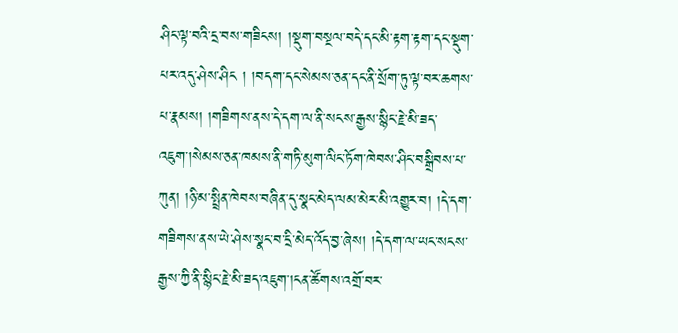ཤིང་ལྟ་བའི་དྲ་བས་གཟིངས། །སྡུག་བསྔལ་བདེ་དང་མི་རྟག་རྟག་དང་སྡུག་པར་འདུ་ཤེས་ཤིང ། །བདག་དང་སེམས་ཅན་དང་ནི་སྲོག་ཏུ་ལྟ་བར་ཆགས་པ་རྣམས། །གཟིགས་ནས་དེ་དག་ལ་ནི་སངས་རྒྱས་སྙིང་རྗེ་མི་ཟད་འཇུག་།སེམས་ཅན་ཁམས་ནི་གཏི་མུག་ལིང་ཏོག་ཁེབས་ཤིང་བསྒྲིབས་པ་ཀུན། །ཉི་མ་སྤྲིན་ཁེབས་བཞིན་དུ་སྣང་མེད་ལམ་མེར་མི་འགྱུར་བ། །དེ་དག་གཟིགས་ནས་ཡེ་ཤེས་སྣང་བ་དྲི་མེད་འོད་བྱ་ཞེས། །དེ་དག་ལ་ཡང་སངས་རྒྱས་ཀྱི་ནི་སྙིང་རྗེ་མི་ཟད་འཇུག་།ངན་ཚོགས་འགྲོ་བར་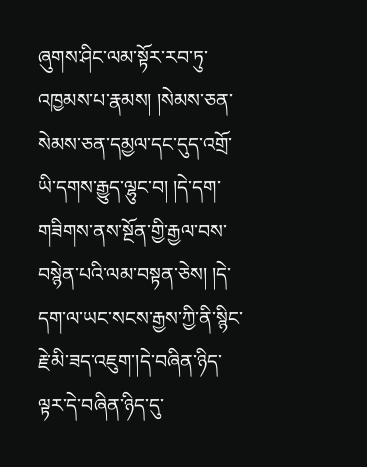ཞུགས་ཤིང་ལམ་སྟོར་རབ་ཏུ་འཁྱམས་པ་རྣམས། །སེམས་ཅན་སེམས་ཅན་དམྱལ་དང་དུད་འགྲོ་ཡི་དགས་རྒྱུད་ལྷུང་བ། །དེ་དག་གཟིགས་ནས་སྔོན་གྱི་རྒྱལ་བས་བསྙེན་པའི་ལམ་བསྟན་ཅེས། །དེ་དག་ལ་ཡང་སངས་རྒྱས་ཀྱི་ནི་སྙིང་རྗེ་མི་ཟད་འཇུག་།དེ་བཞིན་ཉིད་ལྟར་དེ་བཞིན་ཉིད་དུ་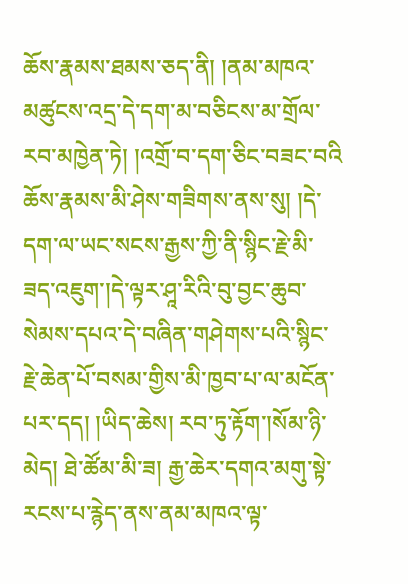ཆོས་རྣམས་ཐམས་ཅད་ནི། །ནམ་མཁའ་མཚུངས་འདྲ་དེ་དག་མ་བཅིངས་མ་གྲོལ་རབ་མཁྱེན་ཏེ། །འགྲོ་བ་དག་ཅིང་བཟང་བའི
ཆོས་རྣམས་མི་ཤེས་གཟིགས་ནས་སུ། །དེ་དག་ལ་ཡང་སངས་རྒྱས་ཀྱི་ནི་སྙིང་རྗེ་མི་ཟད་འཇུག་།དེ་ལྟར་ཤཱ་རིའི་བུ་བྱང་ཆུབ་སེམས་དཔའ་དེ་བཞིན་གཤེགས་པའི་སྙིང་རྗེ་ཆེན་པོ་བསམ་གྱིས་མི་ཁྱབ་པ་ལ་མངོན་པར་དད། །ཡིད་ཆེས། རབ་ཏུ་རྟོག་།སོམ་ཉི་མེད། ཐེ་ཚོམ་མི་ཟ། རྒྱ་ཆེར་དགའ་མགུ་སྟེ་རངས་པ་རྙེད་ནས་ནམ་མཁའ་ལྟ་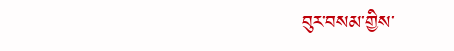བུར་བསམ་གྱིས་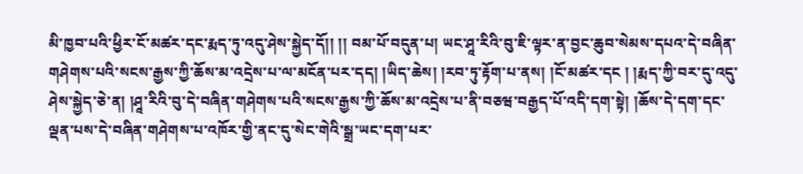མི་ཁྱབ་པའི་ཕྱིར་ངོ་མཚར་དང་རྨད་ཏུ་འདུ་ཤེས་སྐྱེད་དོ།། །། བམ་པོ་བདུན་པ། ཡང་ཤཱ་རིའི་བུ་ཇི་ལྟར་ན་བྱང་ཆུབ་སེམས་དཔའ་དེ་བཞིན་གཤེགས་པའི་སངས་རྒྱས་ཀྱི་ཆོས་མ་འདྲེས་པ་ལ་མངོན་པར་དད། །ཡིད་ཆེས། །རབ་ཏུ་རྟོག་པ་ནས། །ངོ་མཚར་དང ། །རྨད་ཀྱི་བར་དུ་འདུ་ཤེས་སྐྱེད་ཅེ་ན། །ཤཱ་རིའི་བུ་དེ་བཞིན་གཤེགས་པའི་སངས་རྒྱས་ཀྱི་ཆོས་མ་འདྲེས་པ་ནི་བཅཝ་བརྒྱད་པོ་འདི་དག་སྟེ། །ཆོས་དེ་དག་དང་ལྡན་པས་དེ་བཞིན་གཤེགས་པ་འཁོར་གྱི་ནང་དུ་སེང་གེའི་སྒྲ་ཡང་དག་པར་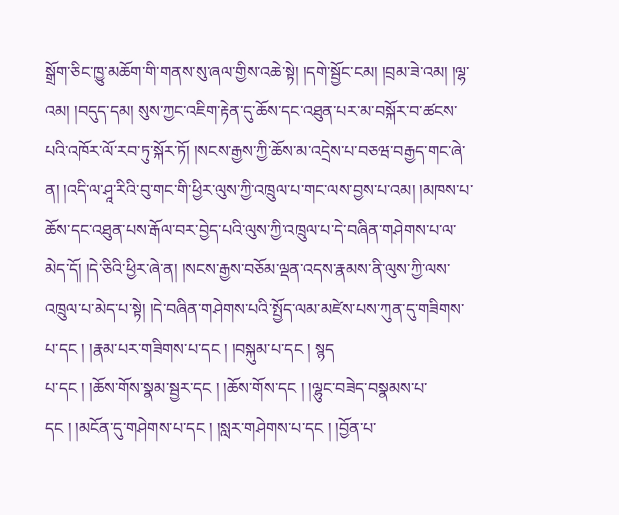སྒྲོག་ཅིང་ཁྱུ་མཆོག་གི་གནས་སུ་ཞལ་གྱིས་འཆེ་སྟེ། །དགེ་སྦྱོང་ངམ། །བྲམ་ཟེ་འམ། །ལྷ་འམ། །བདུད་དམ། སུས་ཀྱང་འཇིག་རྟེན་དུ་ཆོས་དང་འཐུན་པར་མ་བསྐོར་བ་ཚངས་པའི་འཁོར་ལོ་རབ་ཏུ་སྐོར་ཏོ། །སངས་རྒྱས་ཀྱི་ཆོས་མ་འདྲེས་པ་བཅཝ་བརྒྱད་གང་ཞེ་ན། །འདི་ལ་ཤཱ་རིའི་བུ་གང་གི་ཕྱིར་ལུས་ཀྱི་འཁྲུལ་པ་གང་ལས་བྱས་པ་འམ། །མཁས་པ་ཆོས་དང་འཐུན་པས་རྒོལ་བར་བྱེད་པའི་ལུས་ཀྱི་འཁྲུལ་པ་དེ་བཞིན་གཤེགས་པ་ལ་མེད་དོ། །དེ་ཅིའི་ཕྱིར་ཞེ་ན། །སངས་རྒྱས་བཅོམ་ལྡན་འདས་རྣམས་ནི་ལུས་ཀྱི་ལས་འཁྲུལ་པ་མེད་པ་སྟེ། །དེ་བཞིན་གཤེགས་པའི་སྤྱོད་ལམ་མཛེས་པས་ཀུན་དུ་གཟིགས་པ་དང ། །རྣམ་པར་གཟིགས་པ་དང ། །བསྐུམ་པ་དང ། སྙད
པ་དང ། །ཆོས་གོས་སྣམ་སྦྱར་དང ། །ཆོས་གོས་དང ། །ལྷུང་བཟེད་བསྣམས་པ་དང ། །མངོན་དུ་གཤེགས་པ་དང ། །སླར་གཤེགས་པ་དང ། །བྱོན་པ་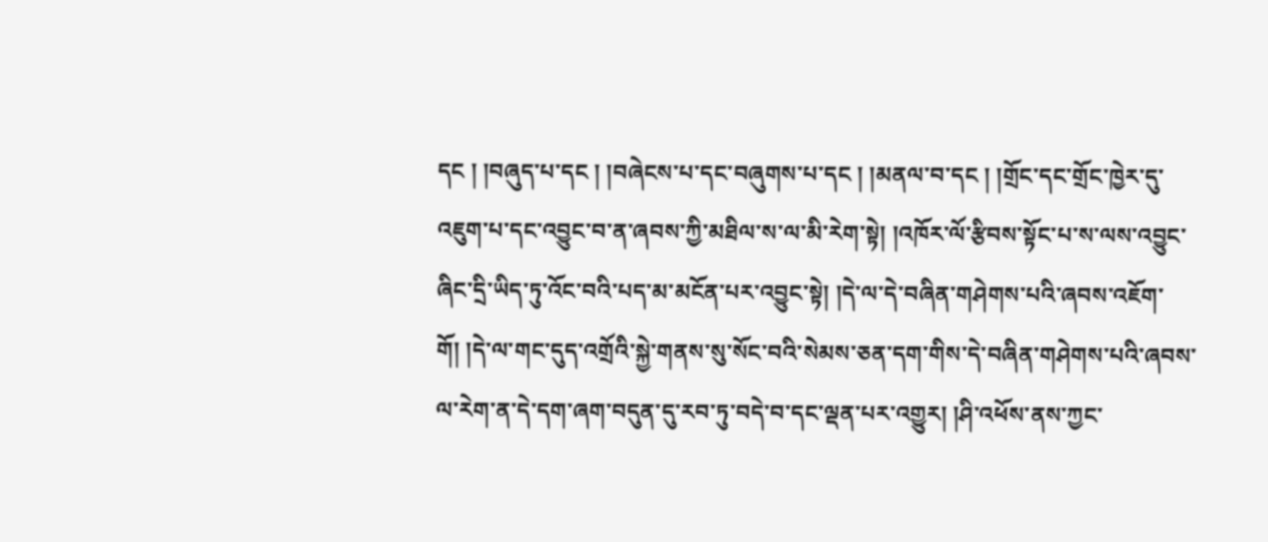དང ། །བཞུད་པ་དང ། །བཞེངས་པ་དང་བཞུགས་པ་དང ། །མནལ་བ་དང ། །གྲོང་དང་གྲོང་ཁྱེར་དུ་འཇུག་པ་དང་འབྱུང་བ་ན་ཞབས་ཀྱི་མཐིལ་ས་ལ་མི་རེག་སྟེ། །འཁོར་ལོ་རྩིབས་སྟོང་པ་ས་ལས་འབྱུང་ཞིང་དྲི་ཡིད་ཏུ་འོང་བའི་པད་མ་མངོན་པར་འབྱུང་སྟེ། །དེ་ལ་དེ་བཞིན་གཤེགས་པའི་ཞབས་འཇོག་གོ། །དེ་ལ་གང་དུད་འགྲོའི་སྐྱེ་གནས་སུ་སོང་བའི་སེམས་ཅན་དག་གིས་དེ་བཞིན་གཤེགས་པའི་ཞབས་ལ་རེག་ན་དེ་དག་ཞག་བདུན་དུ་རབ་ཏུ་བདེ་བ་དང་ལྡན་པར་འགྱུར། །ཤི་འཕོས་ནས་ཀྱང་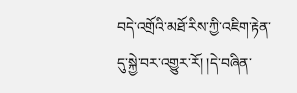བདེ་འགྲོའི་མཐོ་རིས་ཀྱི་འཇིག་རྟེན་དུ་སྐྱེ་བར་འགྱུར་རོ། །དེ་བཞིན་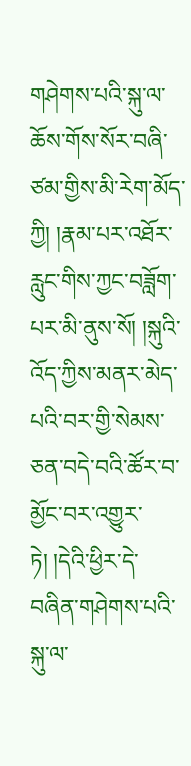གཤེགས་པའི་སྐུ་ལ་ཆོས་གོས་སོར་བཞི་ཙམ་གྱིས་མི་རེག་མོད་ཀྱི། །རྣམ་པར་འཐོར་རླུང་གིས་ཀྱང་བཟློག་པར་མི་ནུས་སོ། །སྐུའི་འོད་ཀྱིས་མནར་མེད་པའི་བར་གྱི་སེམས་ཅན་བདེ་བའི་ཚོར་བ་མྱོང་བར་འགྱུར་ཏེ། །དེའི་ཕྱིར་དེ་བཞིན་གཤེགས་པའི་སྐུ་ལ་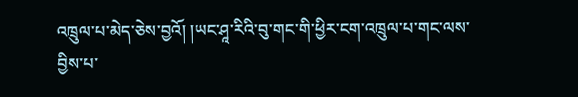འཁྲུལ་པ་མེད་ཅེས་བྱའོ། །ཡང་ཤཱ་རིའི་བུ་གང་གི་ཕྱིར་ངག་འཁྲུལ་པ་གང་ལས་བྱིས་པ་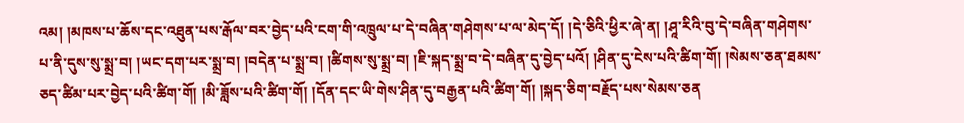འམ། །མཁས་པ་ཆོས་དང་འཐུན་པས་རྒོལ་བར་བྱེད་པའི་ངག་གི་འཁྲུལ་པ་དེ་བཞིན་གཤེགས་པ་ལ་མེད་དོ། །དེ་ཅིའི་ཕྱིར་ཞེ་ན། །ཤཱ་རིའི་བུ་དེ་བཞིན་གཤེགས་པ་ནི་དུས་སུ་སྨྲ་བ། །ཡང་དག་པར་སྨྲ་བ། །བདེན་པ་སྨྲ་བ། །ཚིགས་སུ་སྨྲ་བ། །ཇི་སྐད་སྨྲ་བ་དེ་བཞིན་དུ་བྱེད་པའོ། །ཤིན་དུ་ངེས་པའི་ཚིག་གོ། །སེམས་ཅན་ཐམས་ཅད་ཚིམ་པར་བྱེད་པའི་ཚིག་གོ། །མི་ཟློས་པའི་ཚིག་གོ། །དོན་དང་ཡི་གེས་ཤིན་དུ་བརྒྱན་པའི་ཚིག་གོ། །སྐད་ཅིག་བརྗོད་པས་སེམས་ཅན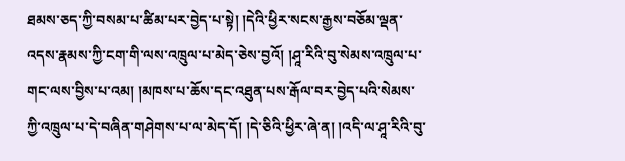ཐམས་ཅད་ཀྱི་བསམ་པ་ཚིམ་པར་བྱེད་པ་སྟེ། །དེའི་ཕྱིར་སངས་རྒྱས་བཅོམ་ལྡན་འདས་རྣམས་ཀྱི་ངག་གི་ལས་འཁྲུལ་པ་མེད་ཅེས་བྱའོ། །ཤཱ་རིའི་བུ་སེམས་འཁྲུལ་པ་གང་ལས་བྱིས་པ་འམ། །མཁས་པ་ཆོས་དང་འཐུན་པས་རྒོལ་བར་བྱེད་པའི་སེམས་ཀྱི་འཁྲུལ་པ་དེ་བཞིན་གཤེགས་པ་ལ་མེད་དོ། །དེ་ཅིའི་ཕྱིར་ཞེ་ན། །འདི་ལ་ཤཱ་རིའི་བུ་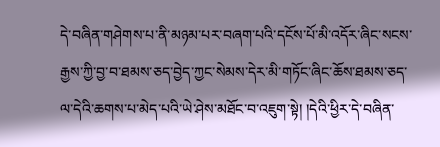དེ་བཞིན་གཤེགས་པ་ནི་མཉམ་པར་བཞག་པའི་དངོས་པོ་མི་འདོར་ཞིང་སངས་རྒྱས་ཀྱི་བྱ་བ་ཐམས་ཅད་བྱེད་ཀྱང་སེམས་དེར་མི་གཏོང་ཞིང་ཆོས་ཐམས་ཅད་ལ་དེའི་ཆགས་པ་མེད་པའི་ཡེ་ཤེས་མཐོང་བ་འཇུག་སྟེ། །དེའི་ཕྱིར་དེ་བཞིན་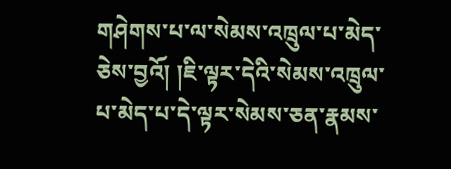གཤེགས་པ་ལ་སེམས་འཁྲུལ་པ་མེད་ཅེས་བྱའོ། །ཇི་ལྟར་དེའི་སེམས་འཁྲུལ་པ་མེད་པ་དེ་ལྟར་སེམས་ཅན་རྣམས་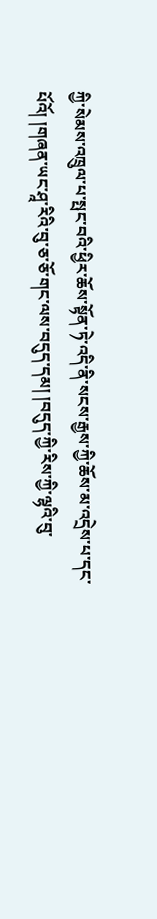ཀྱི་སེམས་འཁྲུལ་པ་སྤང་བའི་ཕྱིར་ཆོས་སྟོན་ཏེ་འདི་ནི་སངས་རྒྱས་ཀྱི་ཆོས་མ་འདྲེས་པ་དང་པོའོ། །གཞན་ཡང་ཤཱ་རིའི་བུ་ཅ་ཅོ་གང་ལས་བདུད་དམ། །བདུད་ཀྱི་རིས་ཀྱི་ལྷའི་བུ་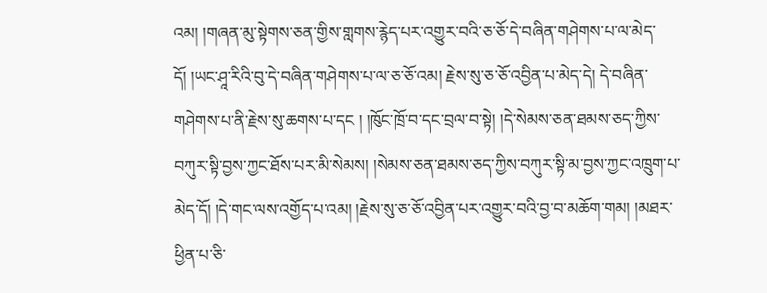འམ། །གཞན་མུ་སྟེགས་ཅན་གྱིས་གླགས་རྙེད་པར་འགྱུར་བའི་ཅ་ཅོ་དེ་བཞིན་གཤེགས་པ་ལ་མེད་དོ། །ཡང་ཤཱ་རིའི་བུ་དེ་བཞིན་གཤེགས་པ་ལ་ཅ་ཅོ་འམ། རྗེས་སུ་ཅ་ཅོ་འབྱིན་པ་མེད་དེ། དེ་བཞིན་གཤེགས་པ་ནི་རྗེས་སུ་ཆགས་པ་དང ། །ཁོུང་ཁྲོ་བ་དང་བྲལ་བ་སྟེ། །དེ་སེམས་ཅན་ཐམས་ཅད་ཀྱིས་བཀུར་སྟི་བྱས་ཀྱང་ཐོས་པར་མི་སེམས། །སེམས་ཅན་ཐམས་ཅད་ཀྱིས་བཀུར་སྟི་མ་བྱས་ཀྱང་འཁྲུག་པ་མེད་དོ། །དེ་གང་ལས་འགྱོད་པ་འམ། །རྗེས་སུ་ཅ་ཅོ་འབྱིན་པར་འགྱུར་བའི་བྱ་བ་མཆོག་གམ། །མཐར་ཕྱིན་པ་ཅི་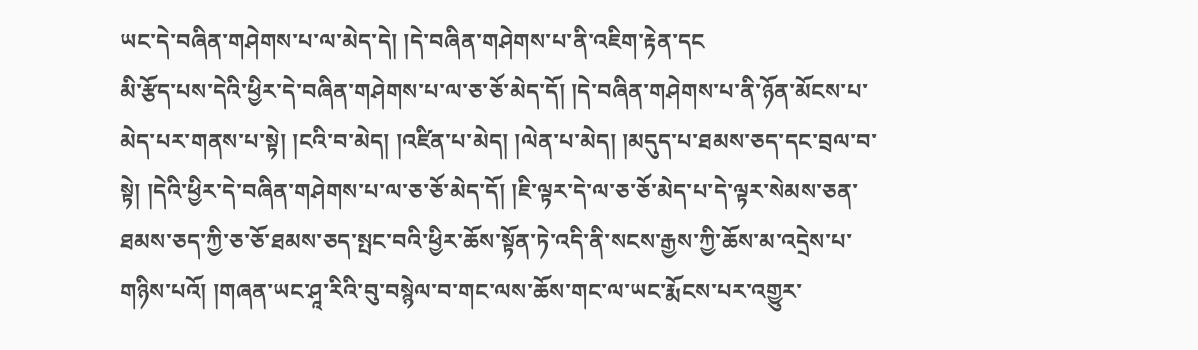ཡང་དེ་བཞིན་གཤེགས་པ་ལ་མེད་དེ། །དེ་བཞིན་གཤེགས་པ་ནི་འཇིག་རྟེན་དང
མི་རྩོད་པས་དེའི་ཕྱིར་དེ་བཞིན་གཤེགས་པ་ལ་ཅ་ཅོ་མེད་དོ། །དེ་བཞིན་གཤེགས་པ་ནི་ཉོན་མོངས་པ་མེད་པར་གནས་པ་སྟེ། །ངའི་བ་མེད། །འཛིན་པ་མེད། །ལེན་པ་མེད། །མདུད་པ་ཐམས་ཅད་དང་བྲལ་བ་སྟེ། །དེའི་ཕྱིར་དེ་བཞིན་གཤེགས་པ་ལ་ཅ་ཅོ་མེད་དོ། །ཇི་ལྟར་དེ་ལ་ཅ་ཅོ་མེད་པ་དེ་ལྟར་སེམས་ཅན་ཐམས་ཅད་ཀྱི་ཅ་ཅོ་ཐམས་ཅད་སྤང་བའི་ཕྱིར་ཆོས་སྟོན་ཏེ་འདི་ནི་སངས་རྒྱས་ཀྱི་ཆོས་མ་འདྲེས་པ་གཉིས་པའོ། །གཞན་ཡང་ཤཱ་རིའི་བུ་བསྙེལ་བ་གང་ལས་ཆོས་གང་ལ་ཡང་རྨོངས་པར་འགྱུར་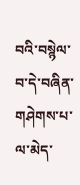བའི་བསྙེལ་བ་དེ་བཞིན་གཤེགས་པ་ལ་མེད་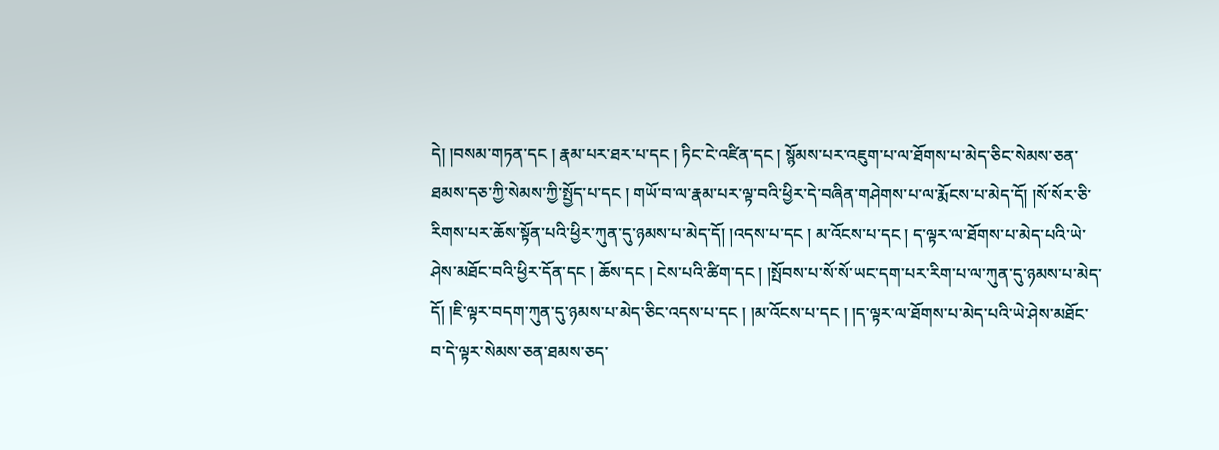དེ། །བསམ་གཏན་དང ། རྣམ་པར་ཐར་པ་དང ། ཏིང་ངེ་འཛིན་དང ། སྙོམས་པར་འཇུག་པ་ལ་ཐོགས་པ་མེད་ཅིང་སེམས་ཅན་ཐམས་དཅ་ཀྱི་སེམས་ཀྱི་སྤྱོད་པ་དང ། གཡོ་བ་ལ་རྣམ་པར་ལྟ་བའི་ཕྱིར་དེ་བཞིན་གཤེགས་པ་ལ་རྨོངས་པ་མེད་དོ། །སོ་སོར་ཅི་རིགས་པར་ཆོས་སྟོན་པའི་ཕྱིར་ཀུན་དུ་ཉམས་པ་མེད་དོ། །འདས་པ་དང ། མ་འོངས་པ་དང ། ད་ལྟར་ལ་ཐོགས་པ་མེད་པའི་ཡེ་ཤེས་མཐོང་བའི་ཕྱིར་དོན་དང ། ཆོས་དང ། ངེས་པའི་ཚིག་དང ། །སྤོབས་པ་སོ་སོ་ཡང་དག་པར་རིག་པ་ལ་ཀུན་དུ་ཉམས་པ་མེད་དོ། །ཇི་ལྟར་བདག་ཀུན་དུ་ཉམས་པ་མེད་ཅིང་འདས་པ་དང ། །མ་འོངས་པ་དང ། །ད་ལྟར་ལ་ཐོགས་པ་མེད་པའི་ཡེ་ཤེས་མཐོང་བ་དེ་ལྟར་སེམས་ཅན་ཐམས་ཅད་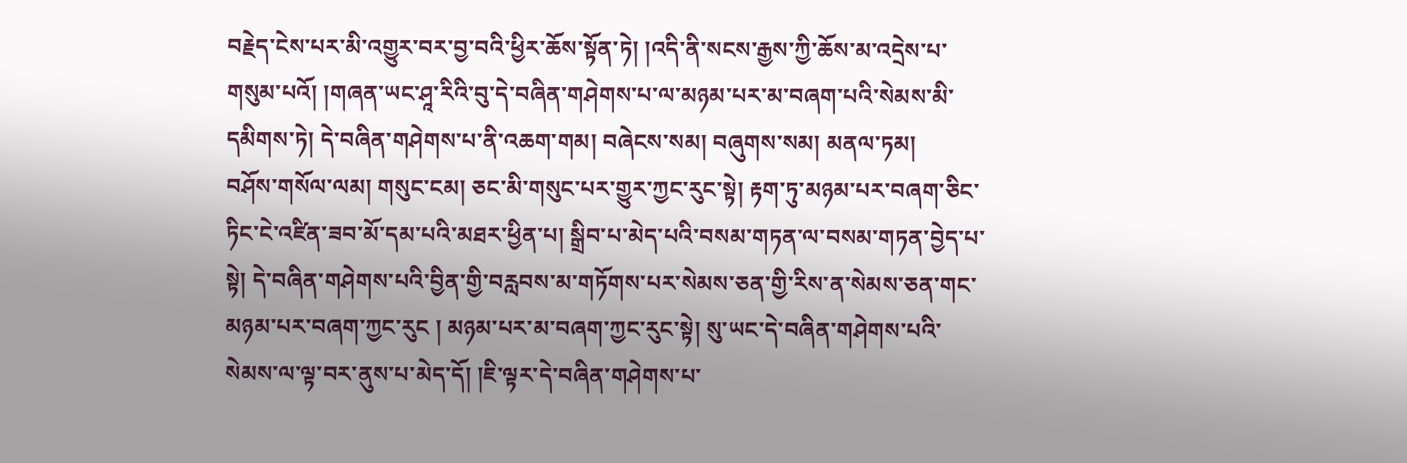བརྗེད་ངེས་པར་མི་འགྱུར་བར་བྱ་བའི་ཕྱིར་ཆོས་སྟོན་ཏེ། །འདི་ནི་སངས་རྒྱས་ཀྱི་ཆོས་མ་འདྲེས་པ་གསུམ་པའོ། །གཞན་ཡང་ཤཱ་རིའི་བུ་དེ་བཞིན་གཤེགས་པ་ལ་མཉམ་པར་མ་བཞག་པའི་སེམས་མི་དམིགས་ཏེ། དེ་བཞིན་གཤེགས་པ་ནི་འཆག་གམ། བཞེངས་སམ། བཞུགས་སམ། མནལ་ཏམ།
བཤོས་གསོལ་ལམ། གསུང་ངམ། ཅང་མི་གསུང་པར་གྱུར་ཀྱང་རུང་སྟེ། རྟག་ཏུ་མཉམ་པར་བཞག་ཅིང་ཏིང་ངེ་འཛིན་ཟབ་མོ་དམ་པའི་མཐར་ཕྱིན་པ། སྒྲིབ་པ་མེད་པའི་བསམ་གཏན་ལ་བསམ་གཏན་བྱེད་པ་སྟེ། དེ་བཞིན་གཤེགས་པའི་བྱིན་གྱི་བརླབས་མ་གཏོགས་པར་སེམས་ཅན་གྱི་རིས་ན་སེམས་ཅན་གང་མཉམ་པར་བཞག་ཀྱང་རུང ། མཉམ་པར་མ་བཞག་ཀྱང་རུང་སྟེ། སུ་ཡང་དེ་བཞིན་གཤེགས་པའི་སེམས་ལ་ལྟ་བར་ནུས་པ་མེད་དོ། །ཇི་ལྟར་དེ་བཞིན་གཤེགས་པ་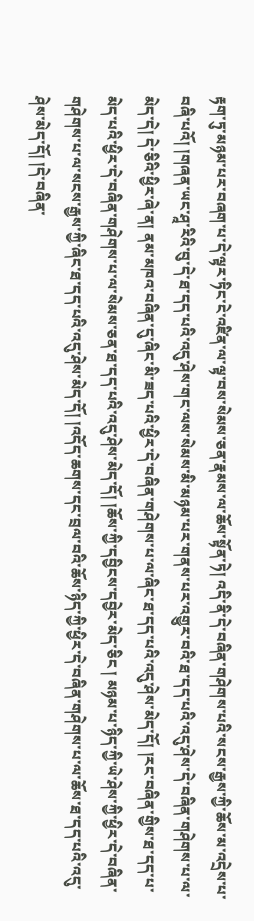རྟག་ཏུ་མཉམ་པར་བཞག་པ་དེ་ལྟར་ཏིང་ངེ་འཛིན་ལ་ལྟ་བས་སེམས་ཅན་རྣམས་ལ་ཆོས་སྟོན་ཏེ། འདི་ནི་དེ་བཞིན་གཤེགས་པའི་སངས་རྒྱས་ཀྱི་ཆོས་མ་འདྲེས་པ་བཞི་པའོ། །གཞན་ཡང་ཤཱ་རིའི་བུ་དེ་ཐ་དད་པའི་འདུ་ཤེས་གང་ལས་སེམས་མི་མཉམ་པར་གནས་པར་འགྱུར་བའི་ཐ་དད་པའི་འདུ་ཤེས་དེ་བཞིན་གཤེགས་པ་ལ་མེད་དེ། དེ་ཅིའི་ཕྱིར་ཞེ་ན། ནམ་མཁའ་བཞིན་དུ་ཞིང་མི་ཟད་པའི་ཕྱིར་དེ་བཞིན་གཤེགས་པ་ལ་ཞིང་ཐ་དད་པའི་འདུ་ཤེས་མེད་དོ། །རང་བཞིན་གྱིས་ཐ་དད་པ་མེད་པའི་ཕྱིར་དེ་བཞིན་གཤེགས་པ་ལ་སེམས་ཅན་ཐ་དད་པའི་འདུ་ཤེས་མེད་དོ། །ཆོས་ཀྱི་དབྱིངས་དབྱེར་མེད་ཅིང ། མཉམ་པ་ཉིད་ཀྱི་ཡེ་ཤེས་ཀྱི་ཕྱིར་དེ་བཞིན་གཤེགས་པ་ལ་སངས་རྒྱས་ཀྱི་ཞིང་ཐ་དད་པའི་འདུ་ཤེས་མེད་དོ། །འདོད་ཆགས་དང་བྲལ་བའི་ཆོས་ཉིད་ཀྱི་ཕྱིར་དེ་བཞིན་གཤེགས་པ་ལ་ཆོས་ཐ་དད་པའི་འདུ་ཤེས་མེད་དོ། །དེ་བཞིན་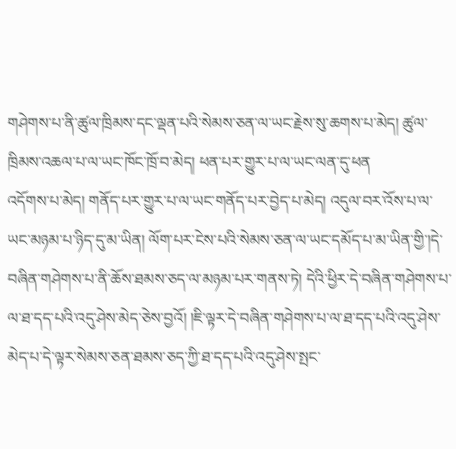གཤེགས་པ་ནི་ཚུལ་ཁྲིམས་དང་ལྡན་པའི་སེམས་ཅན་ལ་ཡང་རྗེས་སུ་ཆགས་པ་མེད། ཚུལ་ཁྲིམས་འཆལ་པ་ལ་ཡང་ཁོང་ཁྲོ་བ་མེད། ཕན་པར་གྱུར་པ་ལ་ཡང་ལན་དུ་ཕན
འདོགས་པ་མེད། གནོད་པར་གྱུར་པ་ལ་ཡང་གནོད་པར་བྱེད་པ་མེད། འདུལ་བར་འོས་པ་ལ་ཡང་མཉམ་པ་ཉིད་དུ་མ་ཡིན། ལོག་པར་ངེས་པའི་སེམས་ཅན་ལ་ཡང་དམོད་པ་མ་ཡིན་གྱི་།དེ་བཞིན་གཤེགས་པ་ནི་ཆོས་ཐམས་ཅད་ལ་མཉམ་པར་གནས་ཏེ། དེའི་ཕྱིར་དེ་བཞིན་གཤེགས་པ་ལ་ཐ་དད་པའི་འདུ་ཤེས་མེད་ཅེས་བྱའོ། །ཇི་ལྟར་དེ་བཞིན་གཤེགས་པ་ལ་ཐ་དད་པའི་འདུ་ཤེས་མེད་པ་དེ་ལྟར་སེམས་ཅན་ཐམས་ཅད་ཀྱི་ཐ་དད་པའི་འདུ་ཤེས་སྤང་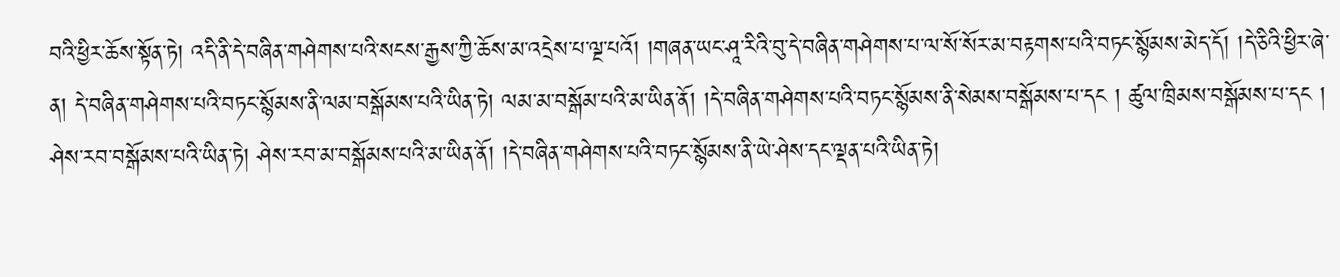བའི་ཕྱིར་ཆོས་སྟོན་ཏེ། འདི་ནི་དེ་བཞིན་གཤེགས་པའི་སངས་རྒྱས་ཀྱི་ཆོས་མ་འདྲེས་པ་ལྔ་པའོ། །གཞན་ཡང་ཤཱ་རིའི་བུ་དེ་བཞིན་གཤེགས་པ་ལ་སོ་སོར་མ་བརྟགས་པའི་བཏང་སྙོམས་མེད་དོ། །དེ་ཅིའི་ཕྱིར་ཞེ་ན། དེ་བཞིན་གཤེགས་པའི་བཏང་སྙོམས་ནི་ལམ་བསྒོམས་པའི་ཡིན་ཏེ། ལམ་མ་བསྒོམ་པའི་མ་ཡིན་ནོ། །དེ་བཞིན་གཤེགས་པའི་བཏང་སྙོམས་ནི་སེམས་བསྒོམས་པ་དང ། ཚུལ་ཁྲིམས་བསྒོམས་པ་དང ། ཤེས་རབ་བསྒོམས་པའི་ཡིན་ཏེ། ཤེས་རབ་མ་བསྒོམས་པའི་མ་ཡིན་ནོ། །དེ་བཞིན་གཤེགས་པའི་བཏང་སྙོམས་ནི་ཡེ་ཤེས་དང་ལྡན་པའི་ཡིན་ཏེ།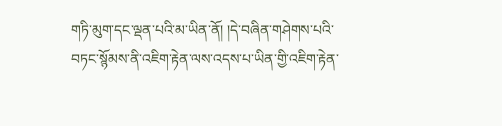གཏི་མུག་དང་ལྡན་པའི་མ་ཡིན་ནོ། །དེ་བཞིན་གཤེགས་པའི་བཏང་སྙོམས་ནི་འཇིག་རྟེན་ལས་འདས་པ་ཡིན་གྱི་འཇིག་རྟེན་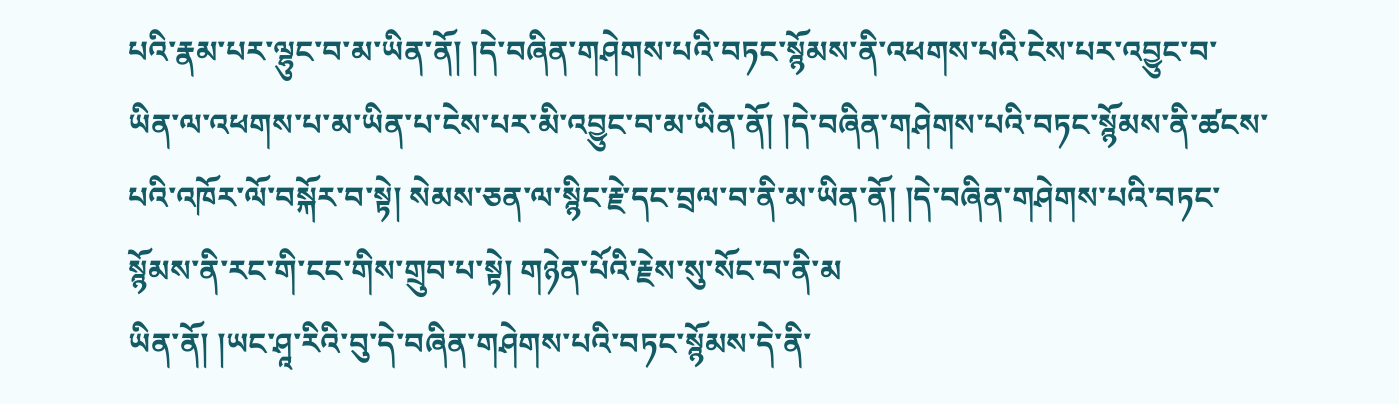པའི་རྣམ་པར་ལྷུང་བ་མ་ཡིན་ནོ། །དེ་བཞིན་གཤེགས་པའི་བཏང་སྙོམས་ནི་འཕགས་པའི་ངེས་པར་འབྱུང་བ་ཡིན་ལ་འཕགས་པ་མ་ཡིན་པ་ངེས་པར་མི་འབྱུང་བ་མ་ཡིན་ནོ། །དེ་བཞིན་གཤེགས་པའི་བཏང་སྙོམས་ནི་ཚངས་པའི་འཁོར་ལོ་བསྐོར་བ་སྟེ། སེམས་ཅན་ལ་སྙིང་རྗེ་དང་བྲལ་བ་ནི་མ་ཡིན་ནོ། །དེ་བཞིན་གཤེགས་པའི་བཏང་སྙོམས་ནི་རང་གི་ངང་གིས་གྲུབ་པ་སྟེ། གཉེན་པོའི་རྗེས་སུ་སོང་བ་ནི་མ
ཡིན་ནོ། །ཡང་ཤཱ་རིའི་བུ་དེ་བཞིན་གཤེགས་པའི་བཏང་སྙོམས་དེ་ནི་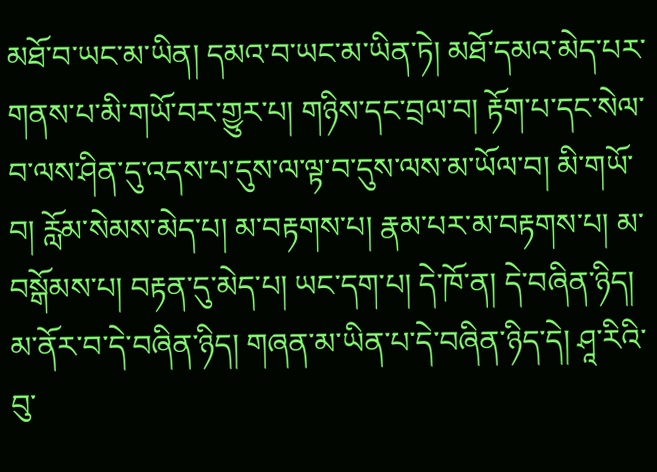མཐོ་བ་ཡང་མ་ཡིན། དམའ་བ་ཡང་མ་ཡིན་ཏེ། མཐོ་དམའ་མེད་པར་གནས་པ་མི་གཡོ་བར་གྱུར་པ། གཉིས་དང་བྲལ་བ། རྟོག་པ་དང་སེལ་བ་ལས་ཤིན་དུ་འདས་པ་དུས་ལ་ལྟ་བ་དུས་ལས་མ་ཡོལ་བ། མི་གཡོ་བ། རློམ་སེམས་མེད་པ། མ་བརྟགས་པ། རྣམ་པར་མ་བརྟགས་པ། མ་བསྒོམས་པ། བརྟན་དུ་མེད་པ། ཡང་དག་པ། དེ་ཁོ་ན། དེ་བཞིན་ཉིད། མ་ནོར་བ་དེ་བཞིན་ཉིད། གཞན་མ་ཡིན་པ་དེ་བཞིན་ཉིད་དེ། ཤཱ་རིའི་བུ་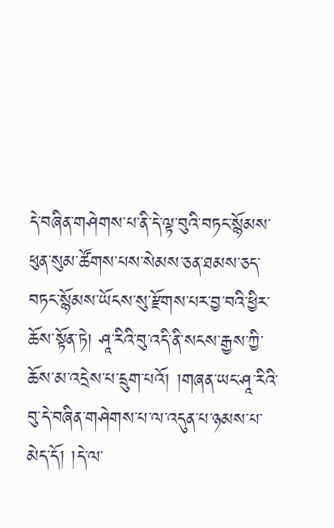དེ་བཞིན་གཤེགས་པ་ནི་དེ་ལྟ་བུའི་བཏང་སྙོམས་ཕུན་སུམ་ཚོགས་པས་སེམས་ཅན་ཐམས་ཅད་བཏང་སྙོམས་ཡོངས་སུ་རྫོགས་པར་བྱ་བའི་ཕྱིར་ཆོས་སྟོན་ཏེ། ཤཱ་རིའི་བུ་འདི་ནི་སངས་རྒྱས་ཀྱི་ཆོས་མ་འདྲེས་པ་དྲུག་པའོ། །གཞན་ཡང་ཤཱ་རིའི་བུ་དེ་བཞིན་གཤེགས་པ་ལ་འདུན་པ་ཉམས་པ་མེད་དོ། །དེ་ལ་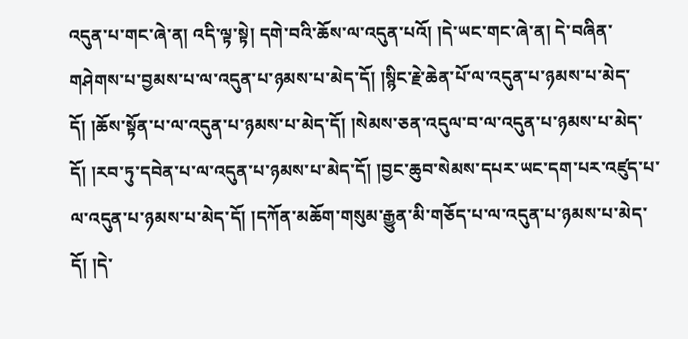འདུན་པ་གང་ཞེ་ན། འདི་ལྟ་སྟེ། དགེ་བའི་ཆོས་ལ་འདུན་པའོ། །དེ་ཡང་གང་ཞེ་ན། དེ་བཞིན་གཤེགས་པ་བྱམས་པ་ལ་འདུན་པ་ཉམས་པ་མེད་དོ། །སྙིང་རྗེ་ཆེན་པོ་ལ་འདུན་པ་ཉམས་པ་མེད་དོ། །ཆོས་སྟོན་པ་ལ་འདུན་པ་ཉམས་པ་མེད་དོ། །སེམས་ཅན་འདུལ་བ་ལ་འདུན་པ་ཉམས་པ་མེད་དོ། །རབ་ཏུ་དབེན་པ་ལ་འདུན་པ་ཉམས་པ་མེད་དོ། །བྱང་ཆུབ་སེམས་དཔར་ཡང་དག་པར་འཛུད་པ་ལ་འདུན་པ་ཉམས་པ་མེད་དོ། །དཀོན་མཆོག་གསུམ་རྒྱུན་མི་གཅོད་པ་ལ་འདུན་པ་ཉམས་པ་མེད་དོ། །དེ་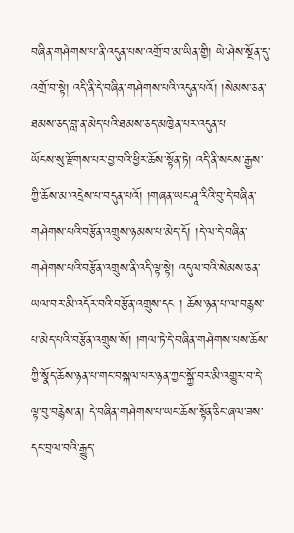བཞིན་གཤེགས་པ་ནི་འདུན་པས་འགྲོ་བ་མ་ཡིན་གྱི། ཡེ་ཤེས་སྔོན་དུ་འགྲོ་བ་སྟེ། འདི་ནི་དེ་བཞིན་གཤེགས་པའི་འདུན་པའོ། །སེམས་ཅན་ཐམས་ཅད་བླ་ན་མེད་པའི་ཐམས་ཅད་མཁྱེན་པར་འདུན་པ
ཡོངས་སུ་རྫོགས་པར་བྱ་བའི་ཕྱིར་ཆོས་སྟོན་ཏེ། འདི་ནི་སངས་རྒྱས་ཀྱི་ཆོས་མ་འདྲེས་པ་བདུན་པའོ། །གཞན་ཡང་ཤཱ་རིའི་བུ་དེ་བཞིན་གཤེགས་པའི་བརྩོན་འགྲུས་ཉམས་པ་མེད་དོ། །དེ་ལ་དེ་བཞིན་གཤེགས་པའི་བརྩོན་འགྲུས་ནི་འདི་ལྟ་སྟེ། འདུལ་བའི་སེམས་ཅན་ཡལ་བར་མི་འདོར་བའི་བརྩོན་འགྲུས་དང ། ཆོས་ཉན་པ་ལ་བརྙས་པ་མེད་པའི་བརྩོན་འགྲུས་སོ། །གལ་ཏེ་དེ་བཞིན་གཤེགས་པས་ཆོས་ཀྱི་སྣོད་ཆོས་ཉན་པ་གང་བསྐལ་པར་ཉན་ཀྱང་སྐྱོ་བར་མི་འགྱུར་བ་དེ་ལྟ་བུ་བརྙེས་ན། དེ་བཞིན་གཤེགས་པ་ཡང་ཆོས་སྟོན་ཅིང་ཞལ་ཟས་དང་བྲལ་བའི་རྒྱུད་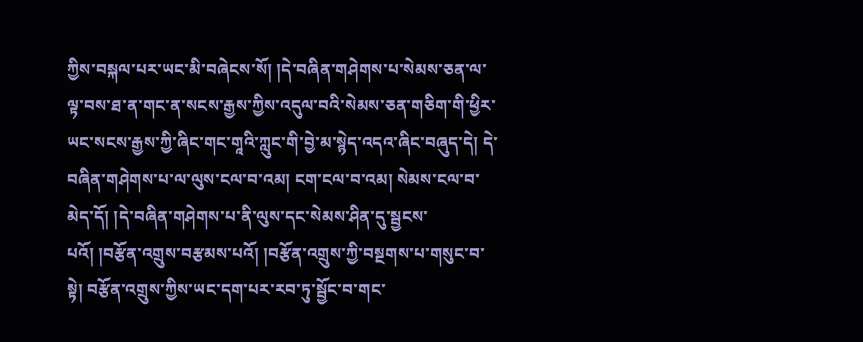ཀྱིས་བསྐལ་པར་ཡང་མི་བཞེངས་སོ། །དེ་བཞིན་གཤེགས་པ་སེམས་ཅན་ལ་ལྟ་བས་ཐ་ན་གང་ན་སངས་རྒྱས་ཀྱིས་འདུལ་བའི་སེམས་ཅན་གཅིག་གི་ཕྱིར་ཡང་སངས་རྒྱས་ཀྱི་ཞིང་གང་གཱའི་ཀླུང་གི་བྱེ་མ་སྙེད་འདའ་ཞིང་བཞུད་དེ། དེ་བཞིན་གཤེགས་པ་ལ་ལུས་ངལ་བ་འམ། ངག་ངལ་བ་འམ། སེམས་ངལ་བ་མེད་དོ། །དེ་བཞིན་གཤེགས་པ་ནི་ལུས་དང་སེམས་ཤིན་དུ་སྦྱངས་པའོ། །བརྩོན་འགྲུས་བརྩམས་པའོ། །བརྩོན་འགྲུས་ཀྱི་བསྔགས་པ་གསུང་བ་སྟེ། བརྩོན་འགྲུས་ཀྱིས་ཡང་དག་པར་རབ་ཏུ་སྦྱོང་བ་གང་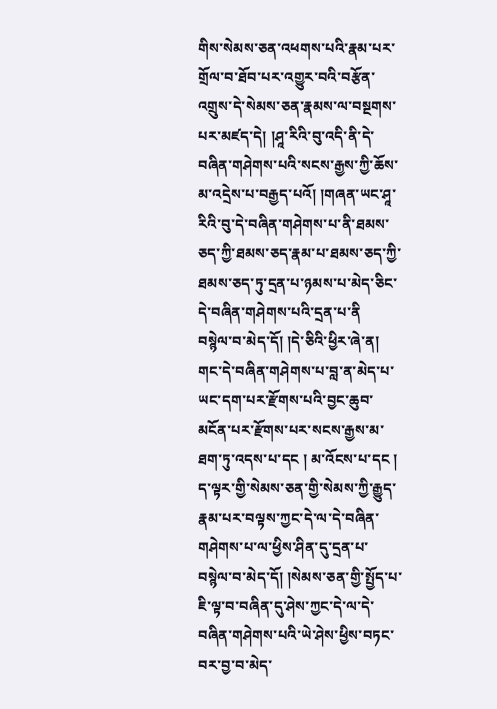གིས་སེམས་ཅན་འཕགས་པའི་རྣམ་པར་གྲོལ་བ་ཐོབ་པར་འགྱུར་བའི་བརྩོན་འགྲུས་དེ་སེམས་ཅན་རྣམས་ལ་བསྔགས་པར་མཛད་དེ། །ཤཱ་རིའི་བུ་འདི་ནི་དེ་བཞིན་གཤེགས་པའི་སངས་རྒྱས་ཀྱི་ཆོས་མ་འདྲེས་པ་བརྒྱད་པའོ། །གཞན་ཡང་ཤཱ་རིའི་བུ་དེ་བཞིན་གཤེགས་པ་ནི་ཐམས་ཅད་ཀྱི་ཐམས་ཅད་རྣམ་པ་ཐམས་ཅད་ཀྱི་ཐམས་ཅད་ཏུ་དྲན་པ་ཉམས་པ་མེད་ཅིང་དེ་བཞིན་གཤེགས་པའི་དྲན་པ་ནི
བསྙེལ་བ་མེད་དོ། །དེ་ཅིའི་ཕྱིར་ཞེ་ན། གང་དེ་བཞིན་གཤེགས་པ་བླ་ན་མེད་པ་ཡང་དག་པར་རྫོགས་པའི་བྱང་ཆུབ་མངོན་པར་རྫོགས་པར་སངས་རྒྱས་མ་ཐག་ཏུ་འདས་པ་དང ། མ་འོངས་པ་དང ། ད་ལྟར་གྱི་སེམས་ཅན་གྱི་སེམས་ཀྱི་རྒྱུད་རྣམ་པར་བལྟས་ཀྱང་དེ་ལ་དེ་བཞིན་གཤེགས་པ་ལ་ཕྱིས་ཤིན་དུ་དྲན་པ་བསྙེལ་བ་མེད་དོ། །སེམས་ཅན་གྱི་སྤྱོད་པ་ཇི་ལྟ་བ་བཞིན་དུ་ཤེས་ཀྱང་དེ་ལ་དེ་བཞིན་གཤེགས་པའི་ཡེ་ཤེས་ཕྱིས་བཏང་བར་བྱ་བ་མེད་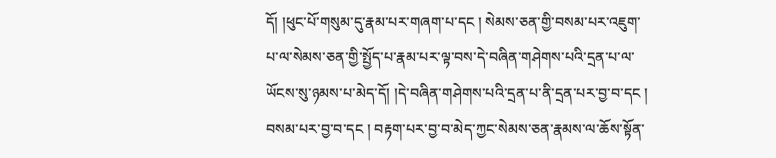དོ། །ཕུང་པོ་གསུམ་དུ་རྣམ་པར་གཞག་པ་དང ། སེམས་ཅན་གྱི་བསམ་པར་འཇུག་པ་ལ་སེམས་ཅན་གྱི་སྤྱོད་པ་རྣམ་པར་ལྟ་བས་དེ་བཞིན་གཤེགས་པའི་དྲན་པ་ལ་ཡོངས་སུ་ཉམས་པ་མེད་དོ། །དེ་བཞིན་གཤེགས་པའི་དྲན་པ་ནི་དྲན་པར་བྱ་བ་དང ། བསམ་པར་བྱ་བ་དང ། བརྟག་པར་བྱ་བ་མེད་ཀྱང་སེམས་ཅན་རྣམས་ལ་ཆོས་སྟོན་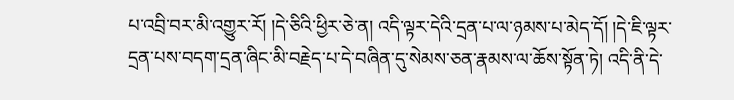པ་འབྲི་བར་མི་འགྱུར་རོ། །དེ་ཅིའི་ཕྱིར་ཅེ་ན། འདི་ལྟར་དེའི་དྲན་པ་ལ་ཉམས་པ་མེད་དོ། །དེ་ཇི་ལྟར་དྲན་པས་བདག་དྲན་ཞིང་མི་བརྗེད་པ་དེ་བཞིན་དུ་སེམས་ཅན་རྣམས་ལ་ཆོས་སྟོན་ཏེ། འདི་ནི་དེ་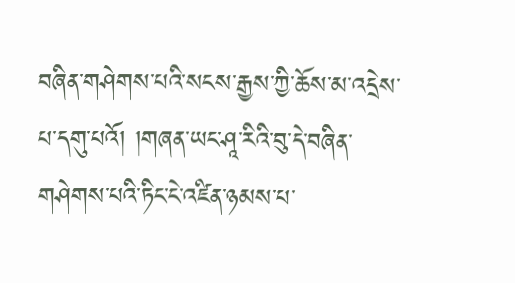བཞིན་གཤེགས་པའི་སངས་རྒྱས་ཀྱི་ཆོས་མ་འདྲེས་པ་དགུ་པའོ། །གཞན་ཡང་ཤཱ་རིའི་བུ་དེ་བཞིན་གཤེགས་པའི་ཏིང་ངེ་འཛིན་ཉམས་པ་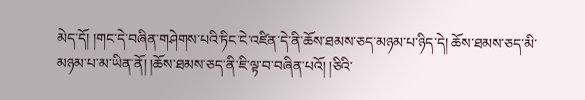མེད་དོ། །གང་དེ་བཞིན་གཤེགས་པའི་ཏིང་ངེ་འཛིན་དེ་ནི་ཆོས་ཐམས་ཅད་མཉམ་པ་ཉིད་དེ། ཆོས་ཐམས་ཅད་མི་མཉམ་པ་མ་ཡིན་ནོ། །ཆོས་ཐམས་ཅད་ནི་ཇི་ལྟ་བ་བཞིན་པའོ། །ཅིའི་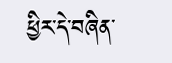ཕྱིར་དེ་བཞིན་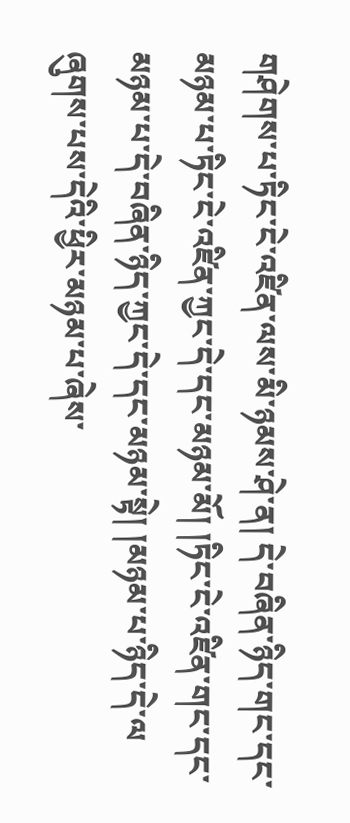གཤེགས་པ་ཏིང་ངེ་འཛིན་ལས་མི་ཉམས་ཤེ་ན། དེ་བཞིན་ཉིད་གང་དང་མཉམ་པ་ཏིང་ངེ་འཛིན་ཀྱང་དེ་དང་མཉམ་མོ། །ཏིང་ངེ་འཛིན་གང་དང་མཉམ་པ་དེ་བཞིན་ཉིད་ཀྱང་དེ་དང་མཉམ་སྟེ། །མཉམ་པ་ཉིད་དེ་ལ
ཞུགས་པས་དེའི་ཕྱིར་མཉམ་པ་ཞེས་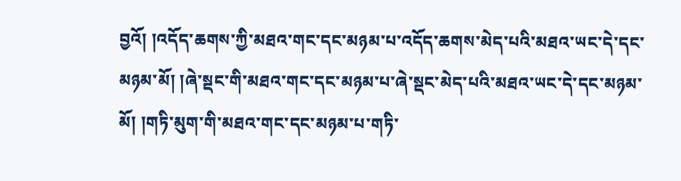བྱའོ། །འདོད་ཆགས་ཀྱི་མཐའ་གང་དང་མཉམ་པ་འདོད་ཆགས་མེད་པའི་མཐའ་ཡང་དེ་དང་མཉམ་མོ། །ཞེ་སྡང་གི་མཐའ་གང་དང་མཉམ་པ་ཞེ་སྡང་མེད་པའི་མཐའ་ཡང་དེ་དང་མཉམ་མོ། །གཏི་མུག་གི་མཐའ་གང་དང་མཉམ་པ་གཏི་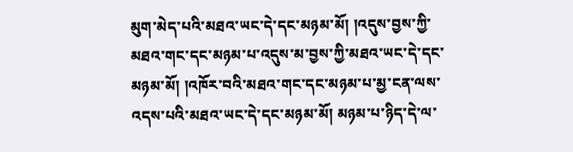མུག་མེད་པའི་མཐའ་ཡང་དེ་དང་མཉམ་མོ། །འདུས་བྱས་ཀྱི་མཐའ་གང་དང་མཉམ་པ་འདུས་མ་བྱས་ཀྱི་མཐའ་ཡང་དེ་དང་མཉམ་མོ། །འཁོར་བའི་མཐའ་གང་དང་མཉམ་པ་མྱ་ངན་ལས་འདས་པའི་མཐའ་ཡང་དེ་དང་མཉམ་མོ། མཉམ་པ་ཉིད་དེ་ལ་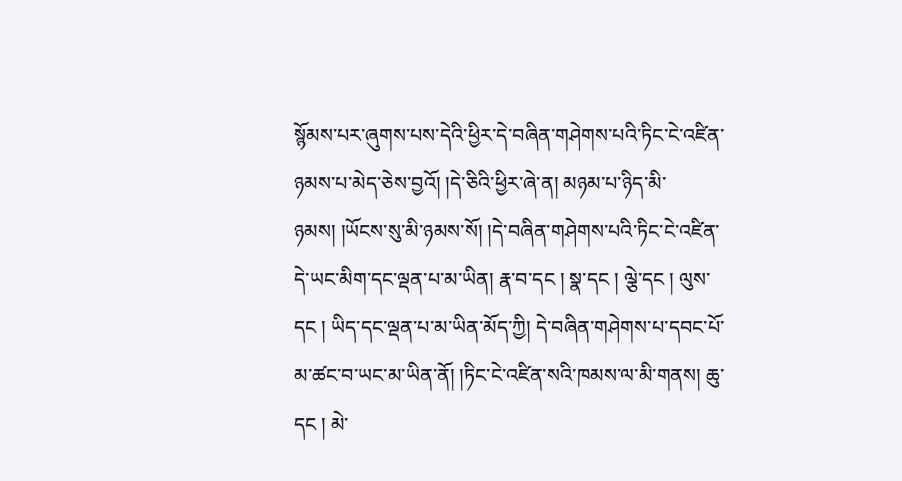སྙོམས་པར་ཞུགས་པས་དེའི་ཕྱིར་དེ་བཞིན་གཤེགས་པའི་ཏིང་ངེ་འཛིན་ཉམས་པ་མེད་ཅེས་བྱའོ། །དེ་ཅིའི་ཕྱིར་ཞེ་ན། མཉམ་པ་ཉིད་མི་ཉམས། །ཡོངས་སུ་མི་ཉམས་སོ། །དེ་བཞིན་གཤེགས་པའི་ཏིང་ངེ་འཛིན་དེ་ཡང་མིག་དང་ལྡན་པ་མ་ཡིན། རྣ་བ་དང ། སྣ་དང ། ལྕེ་དང ། ལུས་དང ། ཡིད་དང་ལྡན་པ་མ་ཡིན་མོད་ཀྱི། དེ་བཞིན་གཤེགས་པ་དབང་པོ་མ་ཚང་བ་ཡང་མ་ཡིན་ནོ། །ཏིང་ངེ་འཛིན་སའི་ཁམས་ལ་མི་གནས། ཆུ་དང ། མེ་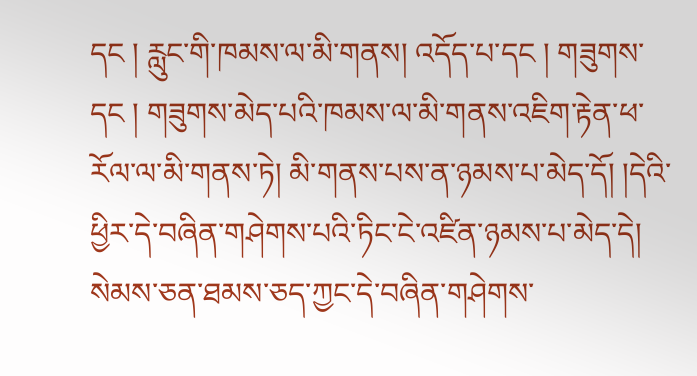དང ། རླུང་གི་ཁམས་ལ་མི་གནས། འདོད་པ་དང ། གཟུགས་དང ། གཟུགས་མེད་པའི་ཁམས་ལ་མི་གནས་འཇིག་རྟེན་ཕ་རོལ་ལ་མི་གནས་ཏེ། མི་གནས་པས་ན་ཉམས་པ་མེད་དོ། །དེའི་ཕྱིར་དེ་བཞིན་གཤེགས་པའི་ཏིང་ངེ་འཛིན་ཉམས་པ་མེད་དེ། སེམས་ཅན་ཐམས་ཅད་ཀྱང་དེ་བཞིན་གཤེགས་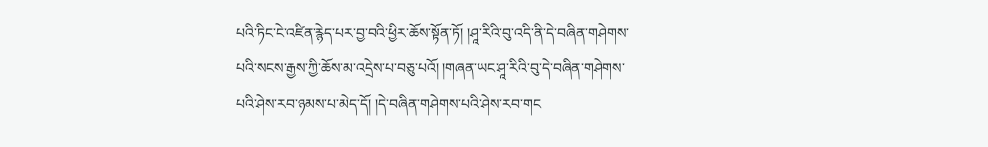པའི་ཏིང་ངེ་འཛིན་རྙེད་པར་བྱ་བའི་ཕྱིར་ཆོས་སྟོན་ཏོ། །ཤཱ་རིའི་བུ་འདི་ནི་དེ་བཞིན་གཤེགས་པའི་སངས་རྒྱས་ཀྱི་ཆོས་མ་འདྲེས་པ་བཅུ་པའོ། །གཞན་ཡང་ཤཱ་རིའི་བུ་དེ་བཞིན་གཤེགས་པའི་ཤེས་རབ་ཉམས་པ་མེད་དོ། །དེ་བཞིན་གཤེགས་པའི་ཤེས་རབ་གང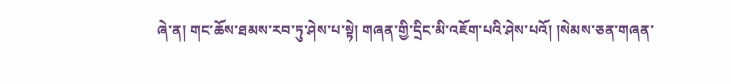ཞེ་ན། གང་ཆོས་ཐམས་རབ་ཏུ་ཤེས་པ་སྟེ། གཞན་གྱི་དྲིང་མི་འཇོག་པའི་ཤེས་པའོ། །སེམས་ཅན་གཞན་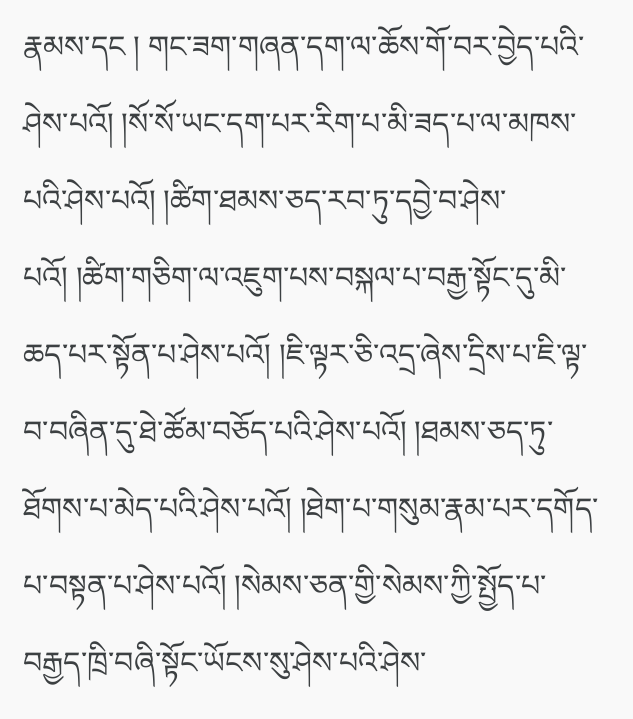རྣམས་དང ། གང་ཟག་གཞན་དག་ལ་ཆོས་གོ་བར་བྱེད་པའི་ཤེས་པའོ། །སོ་སོ་ཡང་དག་པར་རིག་པ་མི་ཟད་པ་ལ་མཁས་པའི་ཤེས་པའོ། །ཚིག་ཐམས་ཅད་རབ་ཏུ་དབྱེ་བ་ཤེས་པའོ། །ཚིག་གཅིག་ལ་འཇུག་པས་བསྐལ་པ་བརྒྱ་སྟོང་དུ་མི་ཆད་པར་སྟོན་པ་ཤེས་པའོ། །ཇི་ལྟར་ཅི་འདྲ་ཞེས་དྲིས་པ་ཇི་ལྟ་བ་བཞིན་དུ་ཐེ་ཚོམ་བཅོད་པའི་ཤེས་པའོ། །ཐམས་ཅད་ཏུ་ཐོགས་པ་མེད་པའི་ཤེས་པའོ། །ཐེག་པ་གསུམ་རྣམ་པར་དགོད་པ་བསྟན་པ་ཤེས་པའོ། །སེམས་ཅན་གྱི་སེམས་ཀྱི་སྤྱོད་པ་བརྒྱད་ཁྲི་བཞི་སྟོང་ཡོངས་སུ་ཤེས་པའི་ཤེས་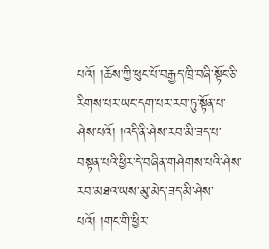པའོ། །ཆོས་ཀྱི་ཕུང་པོ་བརྒྱད་ཁྲི་བཞི་སྟོང་ཅི་རིགས་པར་ཡང་དག་པར་རབ་ཏུ་སྟོན་པ་ཤེས་པའོ། །འདི་ནི་ཤེས་རབ་མི་ཟད་པ་བསྟན་པའི་ཕྱིར་དེ་བཞིན་གཤེགས་པའི་ཤེས་རབ་མཐའ་ཡས་མུ་མེད་ཟད་མི་ཤེས་པའོ། །གང་གི་ཕྱིར་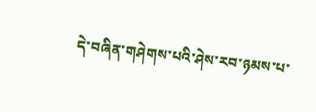དེ་བཞིན་གཤེགས་པའི་ཤེས་རབ་ཉམས་པ་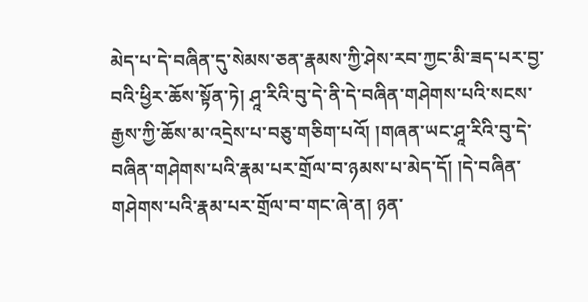མེད་པ་དེ་བཞིན་དུ་སེམས་ཅན་རྣམས་ཀྱི་ཤེས་རབ་ཀྱང་མི་ཟད་པར་བྱ་བའི་ཕྱིར་ཆོས་སྟོན་ཏེ། ཤཱ་རིའི་བུ་དེ་ནི་དེ་བཞིན་གཤེགས་པའི་སངས་རྒྱས་ཀྱི་ཆོས་མ་འདྲེས་པ་བཅུ་གཅིག་པའོ། །གཞན་ཡང་ཤཱ་རིའི་བུ་དེ་བཞིན་གཤེགས་པའི་རྣམ་པར་གྲོལ་བ་ཉམས་པ་མེད་དོ། །དེ་བཞིན་གཤེགས་པའི་རྣམ་པར་གྲོལ་བ་གང་ཞེ་ན། ཉན་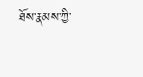ཐོས་རྣམས་ཀྱི་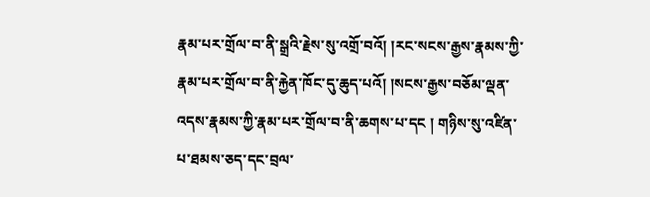རྣམ་པར་གྲོལ་བ་ནི་སྒྲའི་རྗེས་སུ་འགྲོ་བའོ། །རང་སངས་རྒྱས་རྣམས་ཀྱི་རྣམ་པར་གྲོལ་བ་ནི་རྐྱེན་ཁོང་དུ་ཆུད་པའོ། །སངས་རྒྱས་བཅོམ་ལྡན་འདས་རྣམས་ཀྱི་རྣམ་པར་གྲོལ་བ་ནི་ཆགས་པ་དང ། གཉིས་སུ་འཛིན་པ་ཐམས་ཅད་དང་བྲལ་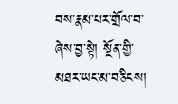བས་རྣམ་པར་གྲོལ་བ་ཞེས་བྱ་སྟེ། སྔོན་གྱི་མཐར་ཡང་མ་བཅིངས།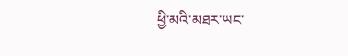ཕྱི་མའི་མཐར་ཡང་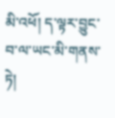མི་འཕོ། ད་ལྟར་བྱུང་བ་ལ་ཡང་མི་གནས་ཏེ།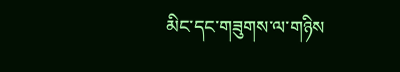མིང་དང་གཟུགས་ལ་གཉིས